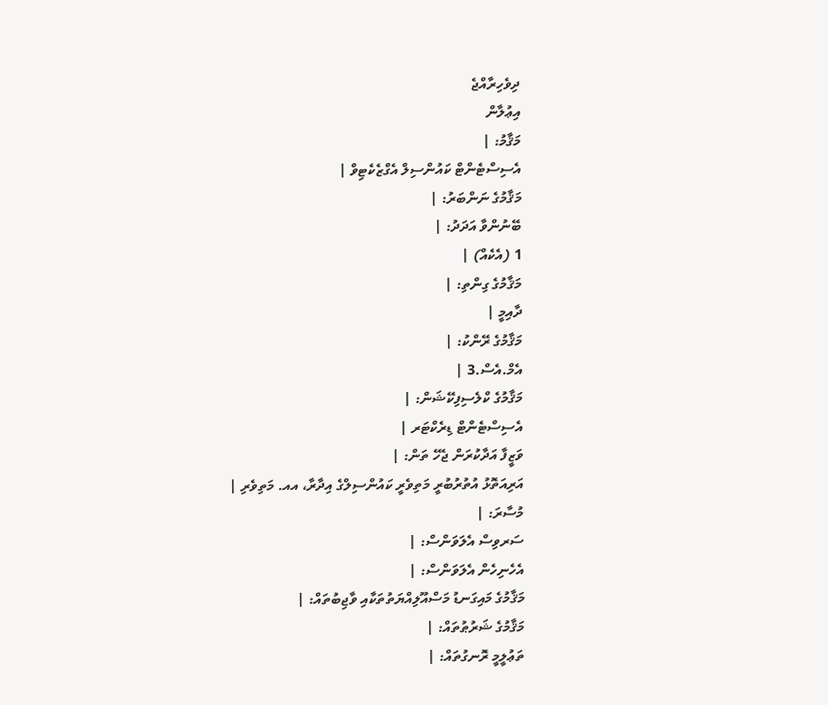ދިވެހިރާއްޖެ
އިޢުލާން
މަޤާމު: |
އެސިސްޓެންޓް ކައުންސިލް އެގްޒެކެޓިވް |
މަޤާމުގެ ނަންބަރު: |
ބޭނުންވާ އަދަދު: |
1 (އެކެއް) |
މަޤާމުގެ ގިންތި: |
ދާއިމީ |
މަޤާމުގެ ރޭންކު: |
އެމް.އެސް.3 |
މަޤާމުގެ ކްލެސިފިކޭޝަން: |
އެސިސްޓެންޓް ޑިރެކްޓަރ |
ވަޒީފާ އަދާކުރަން ޖެހޭ ތަން: |
އަރިއަތޮޅު އުތުރުބުރީ މަތިވެރީ ކައުންސިލްގެ އިދާރާ، އއ. މަތިވެރި |
މުސާރަ: |
ސަރވިސް އެލަވަންސް: |
އެހެނިހެން އެލަވަންސް: |
މަޤާމުގެ މައިގަނޑު މަސްއޫލިއްޔަތުތަކާއި ވާޖިބުތައް: |
މަޤާމުގެ ޝަރުޠުތައް: |
ތަޢުލީމީ ރޮނގުތައް: |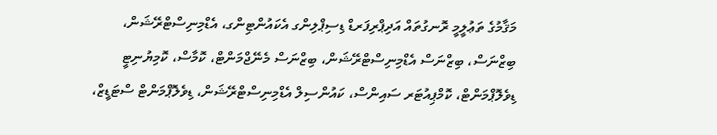މަޤާމުގެ ތަޢުލީމީ ރޮނގުތައް އަދިޕްރިފަރޑް ޑިސިޕްލިންގ އެކައުންޓިންގ، އެޑްމިނިސްޓްރޭޝަން، ބިޒްނަސް، ބިޒްނަސް އެޑްމިނިސްޓްރޭޝަން، ބިޒްނަސް މެނޭޖްމަންޓް، ކޮމާސް، ކޮމިޔުނިޓީ ޑިވެލޮޕްމަންޓް، ކޮމްޕިއުޓަރ ސައިންސް، ކައުންސިލް އެޑްމިނިސްޓްރޭޝަން، ޑިވެލޮޕްމަންޓް ސްޓަޑީޒް،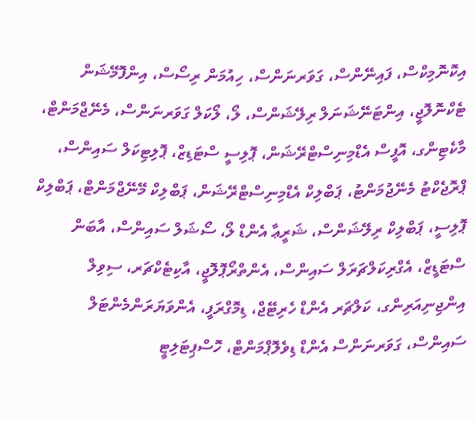އިކޮނޮމިކްސް، ފައިނޭންސް، ގަވަރނަންސް، ހިއުމަން ރިސޯސް، އިންފޮމޭޝަން ޓެކްނޮލޮޖީ، އިންޓަނޭޝަނަލް ރިލޭޝަންސް، ލޯ، ލޯކަލް ގަވަރނަންސް، މެނޭޖްމަންޓް، މާކެޓިންގ، އޮފީސް އެޑްމިނިސްޓްރޭޝަން، ޕޮލިސީ ސްޓަޑިޒް، ޕޮލިޓިކަލް ސައިންސް، ޕްރޮޖެކްޓު މެނޭޖުމަންޓު، ޕަބްލިކް އެޑްމިނިސްޓްރޭޝަން، ޕަބްލިކް މޭނޭޖްމަންޓް، ޕަބްލިކް ޕޮލިސީ، ޕަބްލިކް ރިލޭޝަންސް، ޝަރީޢާ އެންޑް ލޯ، ސޯޝަލް ސައިންސް، އާބަން ސްޓަޑީޒް، އެގްރިކަލްޗަރަލް ސައިންސް، އެންތްރޯޕޮލޮޖީ، އާކިޓެކްޗަރ، ސިވިލް އިންޖިނިއަރިންގ، ކަލްޗަރ އެންޑް ހެރިޓޭޖް، ޑިމޮގްރަފީ، އެންވަޔަރަންމެންޓަލް ސައިންސް، ގަވަރނަންސް އެންޑް ޑިވެލޮޕްމަންޓް، ހޮސްޕިޓަލިޓީ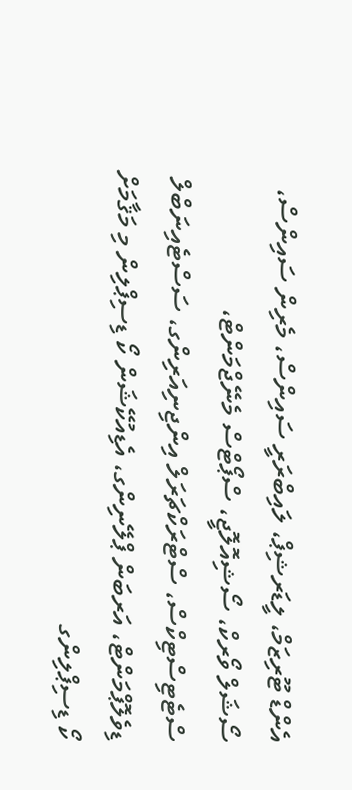އެންޑް ޓޫރިޒަމް، ލީޑަރޝިޕް، ލައިބްރަރީ ސައިންސް، މެރިން ސައިންސް، ސޯޝަލް ވޯރކް، ސޯޝިއޮލޮޖީ، ސްޕޯޓްސް މެނޭޖްމަންޓް، ސްޓެޓިސްޓިކްސް، ސްޓްރަކްޗަރަލް އިންޖިނިއަރިންގ، ސަސްޓެއިނަބްލް ޑިވެލޮޕްމަންޓް، އަރބަން ޕްލޭނިންގ، އެޑިއުކޭޝަން ކޯ ޑިސިޕްލިން މި މަޤާމަށް ކޯ ޑިސިޕްލިންގ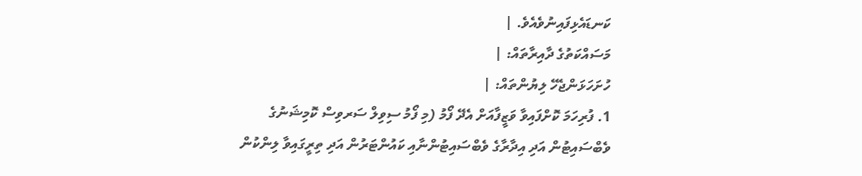ކަނޑައެޅިފައިނުވެއެވެ. |
މަސައްކަތުގެ ދާއިރާތައް: |
ހުށަހަޅަންޖެހޭ ލިޔުންތައް: |
1. ފުރިހަމަ ކޮށްފައިވާ ވަޒީފާއަށް އެދޭ ފޯމު (މި ފޯމު ސިވިލް ސަރވިސް ކޮމިޝަނުގެ ވެބްސައިޓުން އަދި އިދާރާގެ ވެބްސައިޓުންނާއި ކައުންޓަރުން އަދި ތިރީގައިވާ ލިންކުން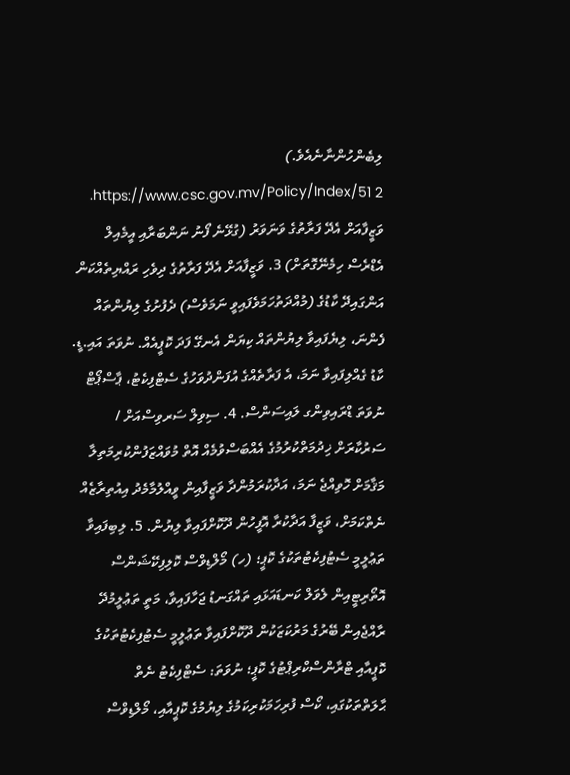ލިބެންހުންނާނެއެވެ.) https://www.csc.gov.mv/Policy/Index/51 2. ވަޒީފާއަށް އެދޭ ފަރާތުގެ ވަނަވަރު (ގުޅޭނެ ފޯނު ނަންބަރާއި އީމެއިލް އެޑްރެސް ހިމެނޭގޮތަށް) 3. ވަޒީފާއަށް އެދޭ ފަރާތުގެ ދިވެހި ރައްޔިތެއްކަން އަންގައިދޭ ކާޑުގެ (މުއްދަތުހަމަވެފައިވީ ނަމަވެސް) ދެފުށުގެ ލިޔުންތައް ފެންނަ، ލިޔެފައިވާ ލިޔުންތައް ކިޔަން އެނގޭ ފަދަ ކޮޕީއެއް. ނުވަތަ އައި.ޑީ. ކާޑު ގެއްލިފައިވާ ނަމަ، އެ ފަރާތެއްގެ އުފަންދުވަހުގެ ސެޓްފިކެޓު، ޕާސްޕޯޓް ނުވަތަ ޑްރައިވިންގ ލައިސަންސް. 4. ސިވިލް ސަރވިސްއަށް / ސަރުކާރަށް ޚިދުމަތްކުރުމުގެ އެއްބަސްވުމެއް އޮތް މުވައްޒަފުންކުރިމަތިލާ މަޤާމަށް ހޮވިއްޖެ ނަމަ، އަދާކުރަމުންދާ ވަޒީފާއިން ވީއްލުމާމެދު އިއުތިރާޒެއް ނެތްކަމަށް، ވަޒީފާ އަދާކުރާ އޮފީހުން ދޫކޮށްފައިވާ ލިޔުން. 5. ލިބިފައިވާ ތަޢުލީމީ ސެޓުފިކެޓުތަކުގެ ކޮޕީ؛ (ހ) މޯލްޑިވްސް ކޮލިފިކޭޝަންސް އޮތޯރިޓީއިން ލެވަލް ކަނޑައަޅައި ތައްގަނޑު ޖަހާފައިވާ، މަތީ ތަޢުލީމުދޭ ރާއްޖެއިން ބޭރުގެ މަރުކަޒަކުން ދޫކޮށްފައިވާ ތަޢުލީމީ ސެޓުފިކެޓުތަކުގެ ކޮޕީއާއި ޓްރާންސްކްރިޕްޓުގެ ކޮޕީ؛ ނުވަތަ: ސެޓްފިކެޓު ނެތް ޙާލަތްތަކުގައި، ކޯސް ފުރިހަމަކުރިކަމުގެ ލިޔުމުގެ ކޮޕީއާއި، މޯލްޑިވްސް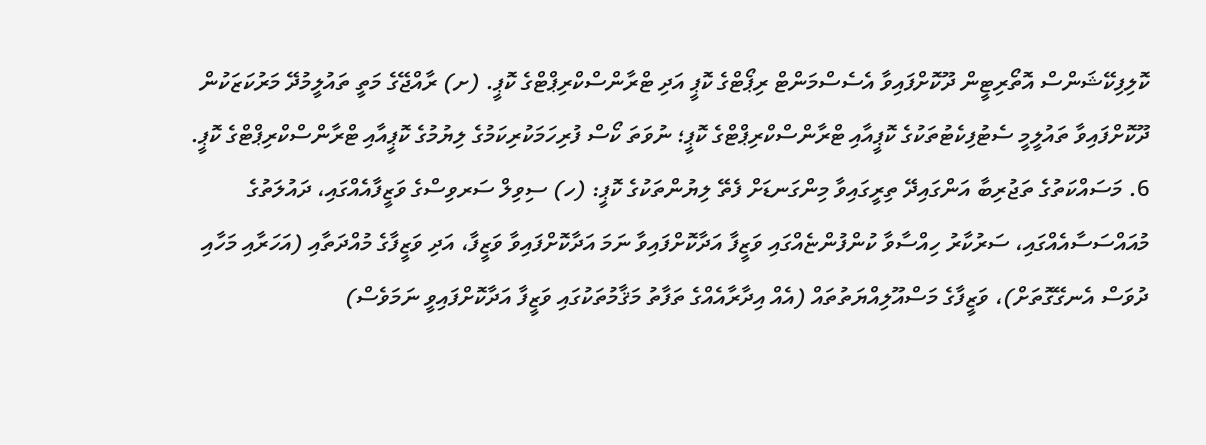ކޮލިފިކޭޝަންސް އޮތޯރިޓީން ދޫކޮށްފައިވާ އެސެސްމަންޓް ރިޕޯޓްގެ ކޮޕީ އަދި ޓްރާންސްކްރިޕްޓްގެ ކޮޕީ. (ށ) ރާއްޖޭގެ މަތީ ތައުލީމުދޭ މަރުކަޒަކުން ދޫކޮށްފައިވާ ތައުލީމީ ސެޓުފިކެޓުތަކުގެ ކޮޕީއާއި ޓްރާންސްކްރިޕްޓްގެ ކޮޕީ؛ ނުވަތަ ކޯސް ފުރިހަމަކުރިކަމުގެ ލިޔުމުގެ ކޮޕީއާއި ޓްރާންސްކްރިޕްޓްގެ ކޮޕީ. 6. މަސައްކަތުގެ ތަޖުރިބާ އަންގައިދޭ ތިރީގައިވާ މިންގަނޑަށް ފެތޭ ލިޔުންތަކުގެ ކޮޕީ: (ހ) ސިވިލް ސަރވިސްގެ ވަޒީފާއެއްގައި، ދައުލަތުގެ މުއައްސަސާއެއްގައި، ސަރުކާރު ހިއްސާވާ ކުންފުންޏެއްގައި ވަޒީފާ އަދާކޮށްފައިވާ ނަމަ އަދާކޮށްފައިވާ ވަޒީފާ، އަދި ވަޒީފާގެ މުއްދަތާއި (އަހަރާއި މަހާއި ދުވަސް އެނގޭގޮތަށް)، ވަޒީފާގެ މަސްއޫލިއްޔަތުތައް (އެއް އިދާރާއެއްގެ ތަފާތު މަޤާމުތަކުގައި ވަޒީފާ އަދާކޮށްފައިވީ ނަމަވެސް)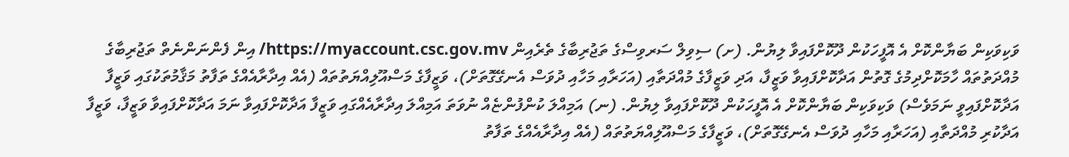ވަކިވަކިން ބަޔާންކޮށް އެ އޮފީހަކުން ދޫކޮށްފައިވާ ލިޔުން. (ށ) ސިވިލް ސަރވިސްގެ ތަޖުރިބާގެ ތެރެއިން https://myaccount.csc.gov.mv/ އިން ފެންނަންނެތް ތަޖުރިބާގެ މުއްދަތުތައް ހާމަކޮށްދިމުގެ ގޮތުން އަދާކޮށްފައިވާ ވަޒީފާ، އަދި ވަޒީފާގެ މުއްދަތާއި (އަހަރާއި މަހާއި ދުވަސް އެނގޭގޮތަށް)، ވަޒީފާގެ މަސްއޫލިއްޔަތުތައް (އެއް އިދާރާއެއްގެ ތަފާތު މަޤާމުތަކުގައި ވަޒީފާ އަދާކޮށްފައިވީ ނަމަވެސް) ވަކިވަކިން ބަޔާންކޮށް އެ އޮފީހަކުން ދޫކޮށްފައިވާ ލިޔުން. (ނ) އަމިއްލަ ކުންފުންޏެއް ނުވަތަ އަމިއްލަ އިދާރާއެއްގައި ވަޒީފާ އަދާކޮށްފައިވާ ނަމަ އަދާކޮށްފައިވާ ވަޒީފާ، ވަޒީފާ އަދާކުރި މުއްދަތާއި (އަހަރާއި މަހާއި ދުވަސް އެނގޭގޮތަށް)، ވަޒީފާގެ މަސްއޫލިއްޔަތުތައް (އެއް އިދާރާއެއްގެ ތަފާތު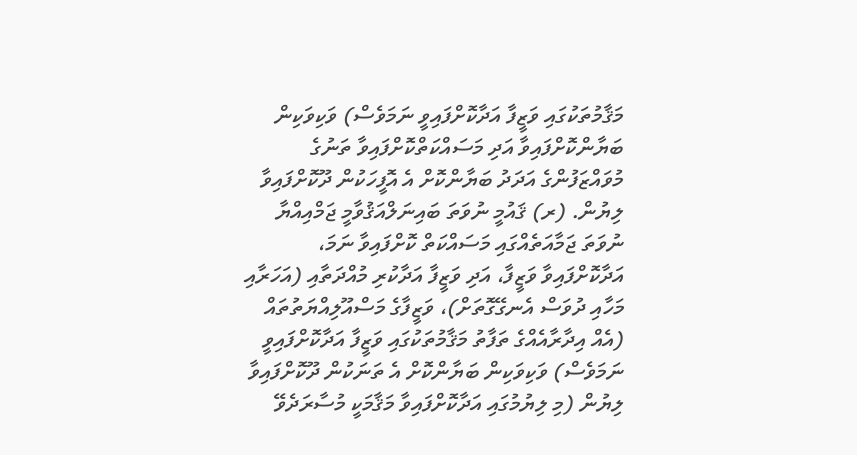މަޤާމުތަކުގައި ވަޒީފާ އަދާކޮށްފައިވީ ނަމަވެސް) ވަކިވަކިން ބަޔާންކޮށްފައިވާ އަދި މަސައްކަތްކޮށްފައިވާ ތަނުގެ މުވައްޒަފުންގެ އަދަދު ބަޔާންކޮށް އެ އޮފީހަކުން ދޫކޮށްފައިވާ ލިޔުން. (ރ) ޤައުމީ ނުވަތަ ބައިނަލްއަޤުވާމީ ޖަމްއިއްޔާ ނުވަތަ ޖަމާއަތެއްގައި މަސައްކަތް ކޮށްފައިވާ ނަމަ، އަދާކޮށްފައިވާ ވަޒީފާ، އަދި ވަޒީފާ އަދާކުރި މުއްދަތާއި (އަހަރާއި މަހާއި ދުވަސް އެނގޭގޮތަށް)، ވަޒީފާގެ މަސްއޫލިއްޔަތުތައް (އެއް އިދާރާއެއްގެ ތަފާތު މަޤާމުތަކުގައި ވަޒީފާ އަދާކޮށްފައިވީ ނަމަވެސް) ވަކިވަކިން ބަޔާންކޮށް އެ ތަނަކުން ދޫކޮށްފައިވާ ލިޔުން (މި ލިޔުމުގައި އަދާކޮށްފައިވާ މަޤާމަކީ މުސާރަދެވޭ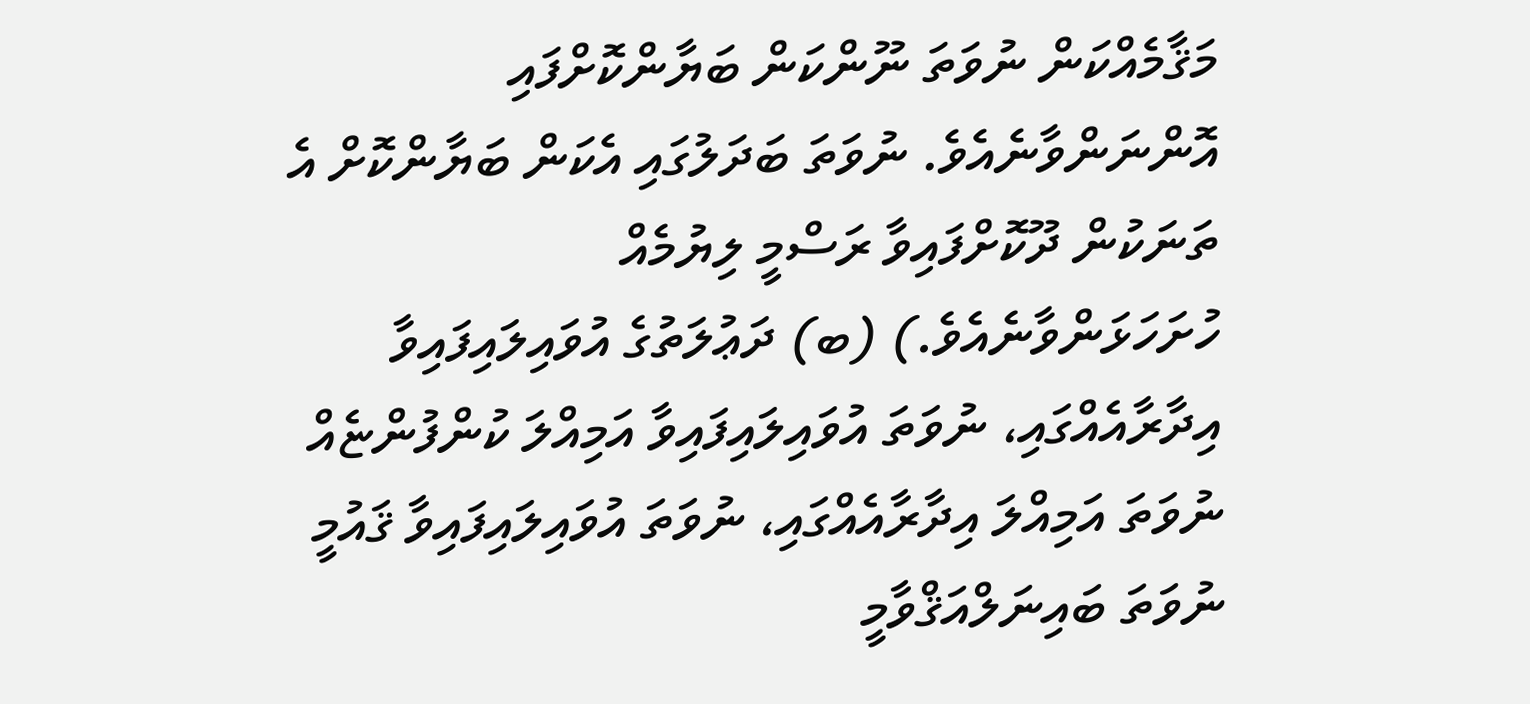މަޤާމެއްކަން ނުވަތަ ނޫންކަން ބަޔާންކޮށްފައި އޮންނަންވާނެއެވެ. ނުވަތަ ބަދަލުގައި އެކަން ބަޔާންކޮށް އެ ތަނަކުން ދޫކޮށްފައިވާ ރަސްމީ ލިޔުމެއް ހުށަހަޅަންވާނެއެވެ.) (ބ) ދަޢުލަތުގެ އުވައިލައިފައިވާ އިދާރާއެއްގައި، ނުވަތަ އުވައިލައިފައިވާ އަމިއްލަ ކުންފުންޏެއް ނުވަތަ އަމިއްލަ އިދާރާއެއްގައި، ނުވަތަ އުވައިލައިފައިވާ ޤައުމީ ނުވަތަ ބައިނަލްއަޤްވާމީ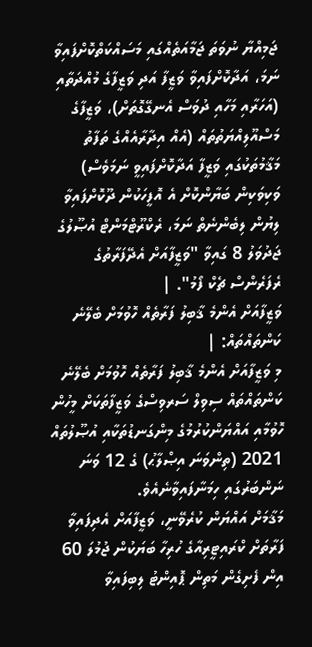ޖަމިއްޔާ ނުވަތަ ޖަމާއަތެއްގައި މަސައްކަތްކޮށްފައިވާ ނަމަ، އަދާކޮށްފައިވާ ވަޒީފާ އަދި ވަޒީފާގެ މުއްދަތާއި (އަހަރާއި މަހާއި ދުވަސް އެނގޭގޮތަށް)، ވަޒީފާގެ މަސްއޫލިއްޔަތުތައް (އެއް އިދާރާއެއްގެ ތަފާތު މަޤާމުތަކުގައި ވަޒީފާ އަދާކޮށްފައިވީ ނަމަވެސް) ވަކިވަކިން ބަޔާންކޮށް އެ އޮފީހަކުން ދޫކޮށްފައިވާ ލިޔުން ލިބެންނެތް ނަމަ، ރެކްރޫޓްމަންޓް އުޞޫލުގެ ޖަދުވަލު 8 ގައިވާ "ވަޒީފާއަށް އެދޭފަރާތުގެ ރެފަރެންސް ޗެކް ފޯމު". |
ވަޒީފާއަށް އެންމެ ޤާބިލު ފަރާތެއް ހޮވުމަށް ބެލޭނެ ކަންތައްތައް: |
މި ވަޒީފާއަށް އެންމެ ޤާބިލު ފަރާތެއް ހޮވުމަށް ބެލޭނެ ކަންތައްތައް ސިވިލް ސަރވިސްގެ ވަޒީފާތަކަށް މީހުން ހޮވުމާއި އައްޔަންކުރުމުގެ މިންގަނޑުތަކާއި އުޞޫލުތައް 2021 (ތިންވަނަ އިޞްލާޙު) ގެ 12 ވަނަ ނަންބަރުގައި ހިމަނާފައިވާނެއެވެ.
މަޤާމަށް އައްޔަން ކުރެވޭނީ، ވަޒީފާއަށް އެދިފައިވާ ފަރާތަށް ކްރައިޓީރިއާގެ ހުރިހާ ބަޔަކުން ޖުމުލަ 60 އިން ފެށިގެން މަތިން ޕޮއިންޓު ލިބިފައިވާ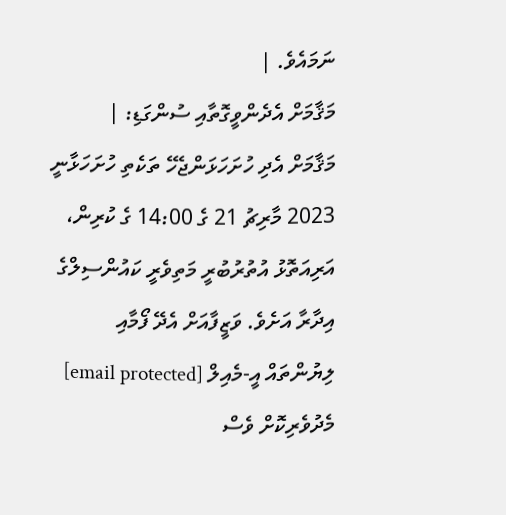ނަމައެވެ. |
މަޤާމަށް އެދެންވީގޮތާއި ސުންގަޑި: |
މަޤާމަށް އެދި ހުށަހަޅަންޖެހޭ ތަކެތި ހުށަހަޅާނީ 2023 މާރިޗު 21 ގެ 14:00 ގެ ކުރިން، އަރިއަތޮޅު އުތުރުބުރީ މަތިވެރީ ކައުންސިލްގެ އިދާރާ އަށެވެ. ވަޒީފާއަށް އެދޭ ފޯމާއި ލިޔުންތައް އީ-މެއިލް [email protected] މެދުވެރިކޮށް ވެސް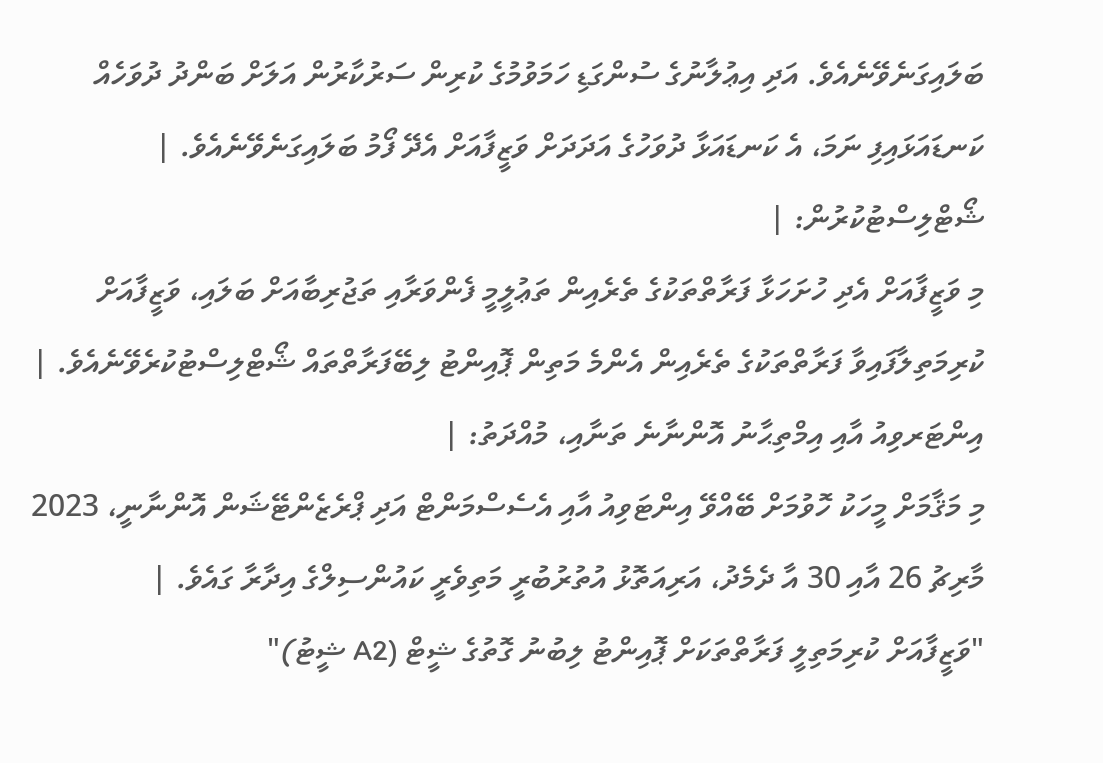ބަލައިގަނެވޭނެއެވެ. އަދި އިޢުލާނުގެ ސުންގަޑި ހަމަވުމުގެ ކުރިން ސަރުކާރުން އަލަށް ބަންދު ދުވަހެއް ކަނޑައަޅައިފި ނަމަ، އެ ކަނޑައަޅާ ދުވަހުގެ އަދަދަށް ވަޒީފާއަށް އެދޭ ފޯމު ބަލައިގަނެވޭނެއެވެ. |
ޝޯޓްލިސްޓުކުރުން: |
މި ވަޒީފާއަށް އެދި ހުށަހަޅާ ފަރާތްތަކުގެ ތެރެއިން ތަޢުލީމީ ފެންވަރާއި ތަޖުރިބާއަށް ބަލައި، ވަޒީފާއަށް ކުރިމަތިލާފައިވާ ފަރާތްތަކުގެ ތެރެއިން އެންމެ މަތިން ޕޮއިންޓު ލިބޭފަރާތްތައް ޝޯޓްލިސްޓުކުރެވޭނެއެވެ. |
އިންޓަރވިއު އާއި އިމްތިޙާނު އޮންނާނެ ތަނާއި، މުއްދަތު: |
މި މަޤާމަށް މީހަކު ހޮވުމަށް ބޭއްވޭ އިންޓަވިއު އާއި އެސެސްމަންޓް އަދި ޕްރެޒެންޓޭޝަން އޮންނާނީ، 2023 މާރިޗު 26 އާއި 30 އާ ދެމެދު، އަރިއަތޮޅު އުތުރުބުރީ މަތިވެރީ ކައުންސިލްގެ އިދާރާ ގައެވެ. |
"ވަޒީފާއަށް ކުރިމަތިލީ ފަރާތްތަކަށް ޕޮއިންޓު ލިބުނު ގޮތުގެ ޝީޓް (A2 ޝީޓު)"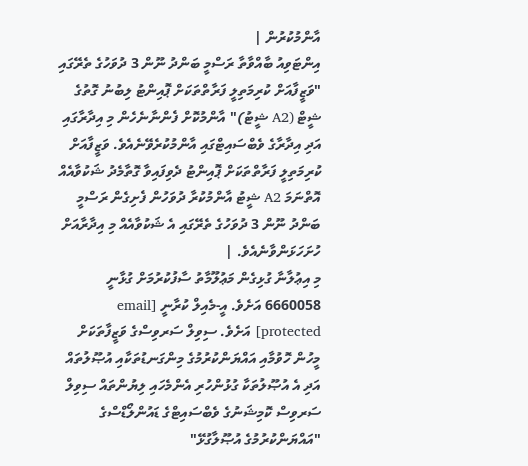އާންމުކުރުން |
އިންޓަވިއު ބާއްވާތާ ރަސްމީ ބަންދު ނޫން 3 ދުވަހުގެ ތެރޭގައި "ވަޒީފާއަށް ކުރިމަތިލީ ފަރާތްތަކަށް ޕޮއިންޓު ލިބުނު ގޮތުގެ ޝީޓް (A2 ޝީޓު)" އާންމުކޮށް ފެންނާނެހެން މި އިދާރާގައި އަދި އިދާރާގެ ވެބްސައިޓްގައި އާންމުކުރެވޭނެއެވެ. ވަޒީފާއަށް ކުރިމަތިލީ ފަރާތްތަކަށް ޕޮއިންޓު ދެވިފައިވާ ގޮތާމެދު ޝަކުވާއެއް އޮތްނަމަ A2 ޝީޓު އާންމުކުރާ ދުވަހުން ފެށިގެން ރަސްމީ ބަންދު ނޫން 3 ދުވަހުގެ ތެރޭގައި އެ ޝަކުވާއެއް މި އިދާރާއަށް ހުށަހަޅަންވާނެއެވެ. |
މި އިޢުލާނާ ގުޅިގެން މަޢުލޫމާތު ސާފުކުރުމަށް ގުޅާނީ 6660058 އަށެވެ. އީ-މެއިލް ކުރާނީ [email protected] އަށެވެ. ސިވިލް ސަރވިސްގެ ވަޒީފާތަކަށް މީހުން ހޮވުމާއި އައްޔަންކުރުމުގެ މިންގަނޑުތަކާއި އުޞޫލުތައް އަދި އެ އުޞޫލުތަކާ ގުޅުންހުރި އެންމެހައި ލިޔުންތައް ސިވިލް ސަރވިސް ކޮމިޝަނުގެ ވެބްސައިޓްގެ ޑައުންލޯޑްސްގެ "އައްޔަންކުރުމުގެ އުޞޫލާގުޅޭ"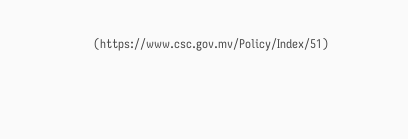(https://www.csc.gov.mv/Policy/Index/51)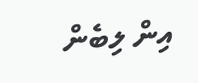އިން ލިބެން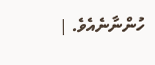ހުންނާނެއެވެ. |